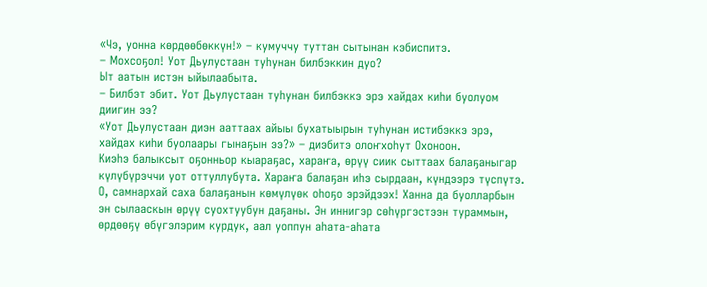«Чэ, уонна көрдөөбөккүн!» – кумуччу туттан сытынан кэбиспитэ.
– Мохсоҕол! Уот Дьулустаан туһунан билбэккин дуо?
Ыт аатын истэн ыйылаабыта.
– Билбэт эбит. Уот Дьулустаан туһунан билбэккэ эрэ хайдах киһи буолуом диигин ээ?
«Уот Дьулустаан диэн ааттаах айыы бухатыырын туһунан истибэккэ эрэ, хайдах киһи буолаары гынаҕын ээ?» – диэбитэ олоҥхоһут Охоноон.
Киэһэ балыксыт оҕонньор кыараҕас, хараҥа, өрүү сиик сыттаах балаҕаныгар күлүбүрэччи уот оттуллубута. Хараҥа балаҕан иһэ сырдаан, күндээрэ түспүтэ.
О, самнархай саха балаҕанын көмүлүөк оһоҕо эрэйдээх! Ханна да буолларбын эн сылааскын өрүү суохтуубун даҕаны. Эн иннигэр сөһүргэстээн тураммын, өрдөөҕү өбүгэлэрим курдук, аал уоппун аһата-аһата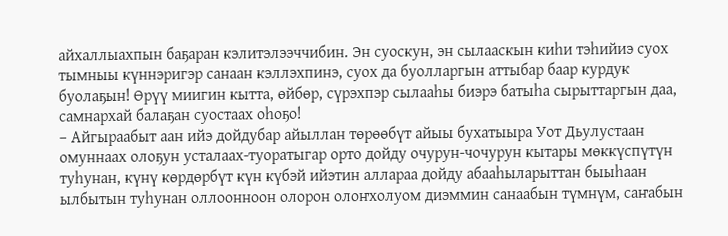айхаллыахпын баҕаран кэлитэлээччибин. Эн суоскун, эн сылааскын киһи тэһийиэ суох тымныы күннэригэр санаан кэллэхпинэ, суох да буолларгын аттыбар баар курдук буолаҕын! Өрүү миигин кытта, өйбөр, сүрэхпэр сылааһы биэрэ батыһа сырыттаргын даа, самнархай балаҕан суостаах оһоҕо!
– Айгыраабыт аан ийэ дойдубар айыллан төрөөбүт айыы бухатыыра Уот Дьулустаан омуннаах олоҕун усталаах-туоратыгар орто дойду очурун-чочурун кытары мөккүспүтүн туһунан, күнү көрдөрбүт күн күбэй ийэтин аллараа дойду абааһыларыттан быыһаан ылбытын туһунан оллоонноон олорон олоҥхолуом диэммин санаабын түмнүм, саҥабын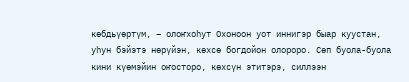көбдьүөртүм, – олоҥхоһут Охоноон уот иннигэр быар куустан, уһун бэйэтэ нөрүйэн, көхсө богдойон олороро. Сөп буола-буола кини күөмэйин оҥосторо, көхсүн этитэрэ, силлээн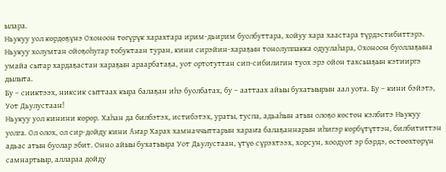ылара.
Ньукуу уол көрдөҕүнэ Охоноон төгүрүк харахтара ирим-дьирим буолбуттара, хойуу хара хаастара түрдэстибиттэрэ. Ньукуу холумтан ойоҕоһугар тобуктаан туран, кини сирэйин-хараҕын тонолуппакка одуулаһара, Охоноон буоллаҕына умайа сытар хардаҕастан хараҕын араарбатаҕа, уот ортотуттан сип-сибилигин туох эрэ ойон тахсыаҕын кэтииргэ дылыта.
Бу – сииктээх, никсик сыттаах кыра балаҕан иһэ буолбатах, бу – ааттаах айыы бухатыырын аал уота. Бу – кини бэйэтэ, Уот Дьулустаан!
Ньукуу уол кинини көрөр. Хаһан да билбэтэх, истибэтэх, ураты, туспа, адьаһын атын олоҕо көстөн кэлбитэ Ньукуу уолга. Ол олох, ол сир-дойду кини Аҥар Харах хамначчыттарын хараҥа балаҕаннарын иһигэр көрбүтүттэн, билбититтэн адьас атын буолар эбит. Онно айыы бухатыыра Уот Дьулустаан, үтүө сүрэхтээх, хорсун, хоодуот эр бэрдэ, өстөөхтөрүн самнартыыр, аллараа дойду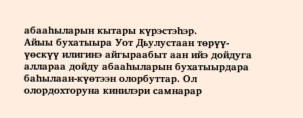абааһыларын кытары күрэстэһэр.
Айыы бухатыыра Уот Дьулустаан төрүү-үөскүү илигинэ айгыраабыт аан ийэ дойдуга аллараа дойду абааһыларын бухатыырдара баһылаан-күөтээн олорбуттар. Ол олордохторуна кинилэри самнарар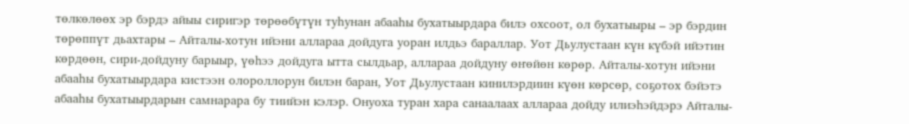төлкөлөөх эр бэрдэ айыы сиригэр төрөөбүтүн туһунан абааһы бухатыырдара билэ охсоот, ол бухатыыры – эр бэрдин төрөппүт дьахтары – Айталы-хотун ийэни аллараа дойдуга уоран илдьэ бараллар. Уот Дьулустаан күн күбэй ийэтин көрдөөн, сири-дойдуну барыыр, үөһээ дойдуга ытта сылдьар, аллараа дойдуну өҥөйөн көрөр. Айталы-хотун ийэни абааһы бухатыырдара кистээн олороллорун билэн баран, Уот Дьулустаан кинилэрдиин күөн көрсөр, соҕотох бэйэтэ абааһы бухатыырдарын самнарара бу тиийэн кэлэр. Онуоха туран хара санаалаах аллараа дойду илиэһэйдэрэ Айталы-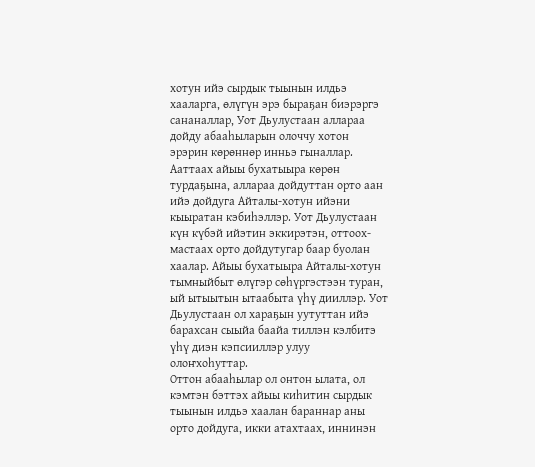хотун ийэ сырдык тыынын илдьэ хааларга, өлүгүн эрэ быраҕан биэрэргэ сананаллар, Уот Дьулустаан аллараа дойду абааһыларын олоччу хотон эрэрин көрөннөр инньэ гыналлар.
Ааттаах айыы бухатыыра көрөн турдаҕына, аллараа дойдуттан орто аан ийэ дойдуга Айталы-хотун ийэни кыыратан кэбиһэллэр. Уот Дьулустаан күн күбэй ийэтин эккирэтэн, оттоох-мастаах орто дойдутугар баар буолан хаалар. Айыы бухатыыра Айталы-хотун тымныйбыт өлүгэр сөһүргэстээн туран, ый ытыытын ытаабыта үһү дииллэр. Уот Дьулустаан ол хараҕын уутуттан ийэ барахсан сыыйа баайа тиллэн кэлбитэ үһү диэн кэпсииллэр улуу олоҥхоһуттар.
Оттон абааһылар ол онтон ылата, ол кэмтэн бэттэх айыы киһитин сырдык тыынын илдьэ хаалан бараннар аны орто дойдуга, икки атахтаах, иннинэн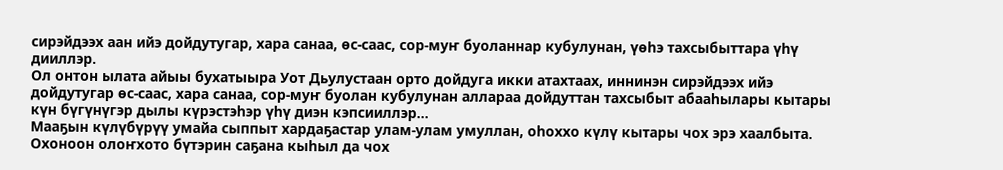сирэйдээх аан ийэ дойдутугар, хара санаа, өс-саас, сор-муҥ буоланнар кубулунан, үөһэ тахсыбыттара үһү дииллэр.
Ол онтон ылата айыы бухатыыра Уот Дьулустаан орто дойдуга икки атахтаах, иннинэн сирэйдээх ийэ дойдутугар өс-саас, хара санаа, сор-муҥ буолан кубулунан аллараа дойдуттан тахсыбыт абааһылары кытары күн бүгүнүгэр дылы күрэстэһэр үһү диэн кэпсииллэр…
Мааҕын күлүбүрүү умайа сыппыт хардаҕастар улам-улам умуллан, оһоххо күлү кытары чох эрэ хаалбыта. Охоноон олоҥхото бүтэрин саҕана кыһыл да чох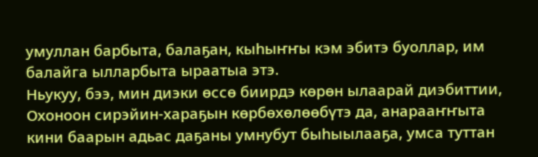умуллан барбыта, балаҕан, кыһыҥҥы кэм эбитэ буоллар, им балайга ылларбыта ыраатыа этэ.
Ньукуу, бээ, мин диэки өссө биирдэ көрөн ылаарай диэбиттии, Охоноон сирэйин-хараҕын көрбөхөлөөбүтэ да, анарааҥҥыта кини баарын адьас даҕаны умнубут быһыылааҕа, умса туттан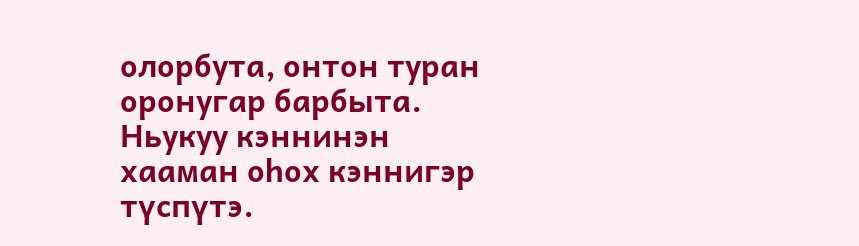олорбута, онтон туран оронугар барбыта. Ньукуу кэннинэн хааман оһох кэннигэр түспүтэ.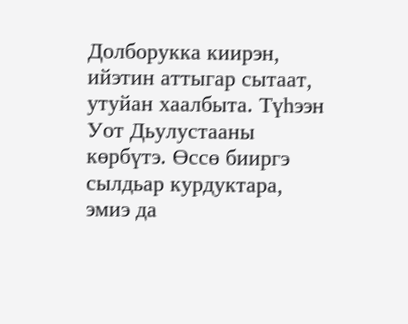Долборукка киирэн, ийэтин аттыгар сытаат, утуйан хаалбыта. Түһээн Уот Дьулустааны көрбүтэ. Өссө бииргэ сылдьар курдуктара, эмиэ да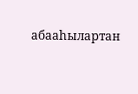абааһылартан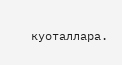куоталлара.